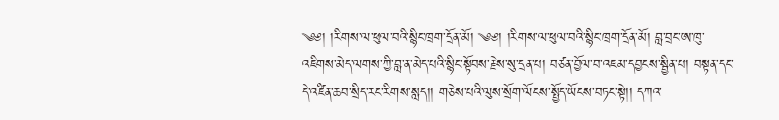༄༅། །རིགས་ལ་ཕུལ་བའི་སྙིང་ཁྲག་དྲོན་མོ། ༄༅། །རིགས་ལ་ཕུལ་བའི་སྙིང་ཁྲག་དྲོན་མོ། བླ་བྲང་ཨ་ཁུ་འཇིགས་མེད་ལགས་ཀྱི་བླ་ན་མེད་པའི་སྙིང་སྟོབས་རྗེས་སུ་དྲན་པ། བཙན་བྱོལ་བ་འཇམ་དབྱངས་སྦྱིན་པ། བསྟན་དང་དེ་འཛིན་ཆབ་སྲིད་རང་རིགས་སླད།། གཅེས་པའི་ལུས་སྲོག་ལོངས་སྤྱོད་ཡོངས་བཏང་སྟེ།། དཀའ་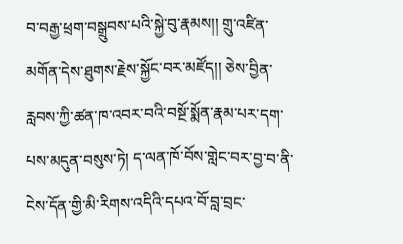བ་བརྒྱ་ཕྲག་བསྒྲུབས་པའི་སྐྱེ་བུ་རྣམས།། གྲུ་འཛིན་མགོན་དེས་ཐུགས་རྗེས་སྐྱོང་བར་མཛོད།། ཅེས་བྱིན་རླབས་ཀྱི་ཚན་ཁ་འབར་བའི་བསྔོ་སྨོན་རྣམ་པར་དག་པས་མདུན་བསུས་ཏེ། ད་ལན་ཁོ་བོས་གླེང་བར་བྱ་བ་ནི་ངེས་དོན་གྱི་མི་རིགས་འདིའི་དཔའ་བོ་བླ་བྲང་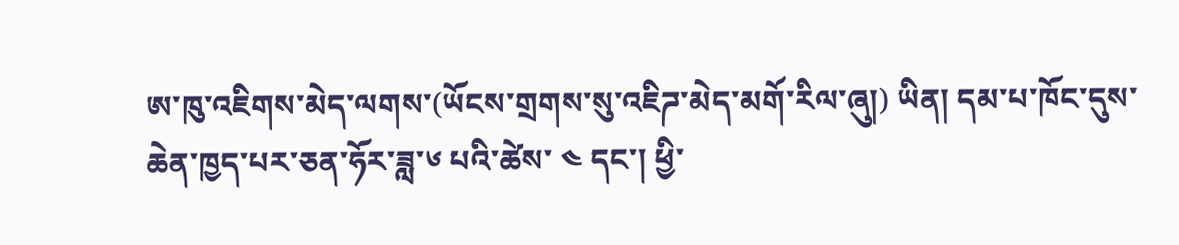ཨ་ཁུ་འཇིགས་མེད་ལགས་(ཡོངས་གྲགས་སུ་འཇིཌ་མེད་མགོ་རིལ་ཞུ།) ཡིན། དམ་པ་ཁོང་དུས་ཆེན་ཁྱད་པར་ཅན་ཧོར་ཟླ་༦ པའི་ཚེས་ ༤ དང་། ཕྱི་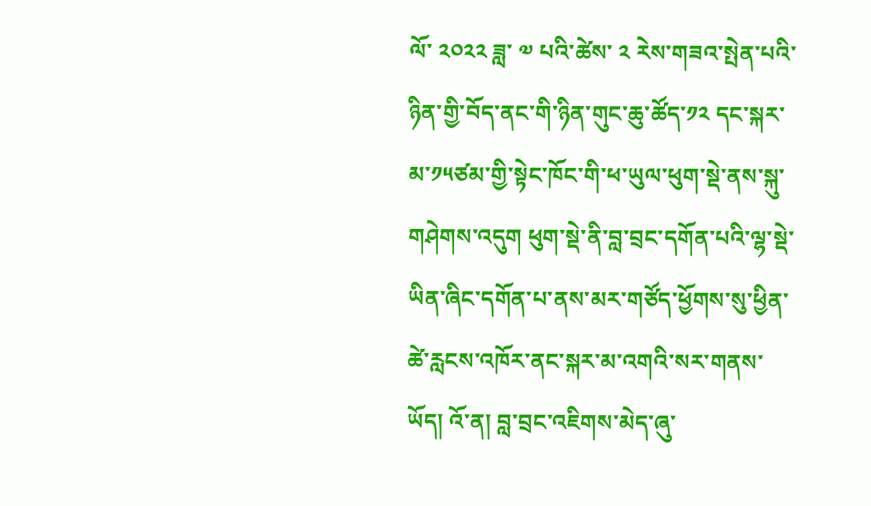ལོ་ ༢༠༢༢ ཟླ་ ༧ པའི་ཚེས་ ༢ རེས་གཟའ་སྤེན་པའི་ཉིན་གྱི་བོད་ནང་གི་ཉིན་གུང་ཆུ་ཚོད་༡༢ དང་སྐར་མ་༡༥ཙམ་གྱི་སྟེང་ཁོང་གི་ཕ་ཡུལ་ཕུག་སྡེ་ནས་སྐུ་གཤེགས་འདུག ཕུག་སྡེ་ནི་བླ་བྲང་དགོན་པའི་ལྷ་སྡེ་ཡིན་ཞིང་དགོན་པ་ནས་མར་གཙོད་ཕྱོགས་སུ་ཕྱིན་ཚེ་རླངས་འཁོར་ནང་སྐར་མ་འགའི་སར་གནས་ཡོད། འོ་ན། བླ་བྲང་འཇིགས་མེད་ཞུ་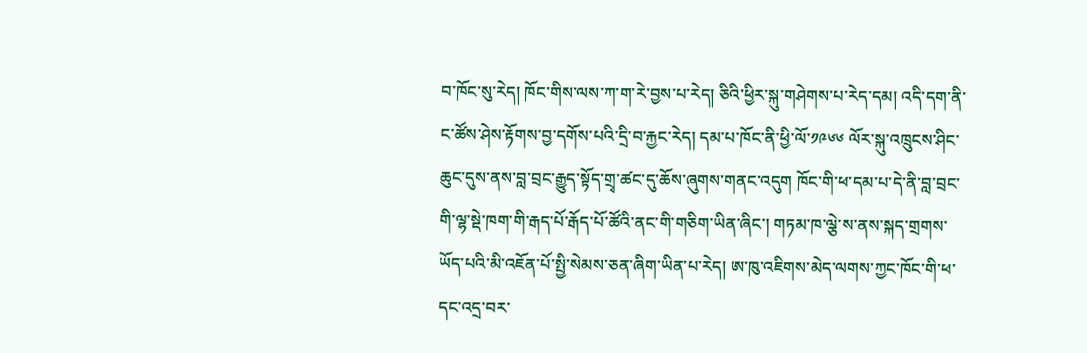བ་ཁོང་སུ་རེད། ཁོང་གིས་ལས་ཀ་ག་རེ་བྱས་པ་རེད། ཅིའི་ཕྱིར་སྐུ་གཤེགས་པ་རེད་དམ། འདི་དག་ནི་ང་ཚོས་ཤེས་རྟོགས་བྱ་དགོས་པའི་དྲི་བ་རྐྱང་རེད། དམ་པ་ཁོང་ནི་ཕྱི་ལོ་༡༩༦༦ ལོར་སྐུ་འཁྲུངས་ཤིང་ཆུང་དུས་ནས་བླ་བྲང་རྒྱུད་སྟོད་གྲྭ་ཚང་དུ་ཆོས་ཞུགས་གནང་འདུག ཁོང་གི་ཕ་དམ་པ་དེ་ནི་བླ་བྲང་གི་ལྷ་སྡེ་ཁག་གི་རྒད་པོ་རྒོད་པོ་ཚོའི་ནང་གི་གཅིག་ཡིན་ཞིང་། གཏམ་ཁ་ལྕེ་ས་ནས་སྐད་གྲགས་ཡོད་པའི་མི་འཇོན་པོ་སྤྱི་སེམས་ཅན་ཞིག་ཡིན་པ་རེད། ཨ་ཁུ་འཇིགས་མེད་ལགས་ཀྱང་ཁོང་གི་ཕ་དང་འདྲ་བར་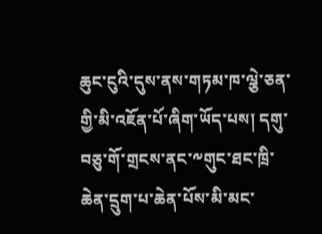ཆུང་ངུའི་དུས་ནས་གཏམ་ཁ་ལྕེ་ཅན་གྱི་མི་འཇོན་པོ་ཞིག་ཡོད་པས། དགུ་བཅུ་གོ་གྲངས་ནང་༸གུང་ཐང་ཁྲི་ཆེན་དྲུག་པ་ཆེན་པོས་མི་མང་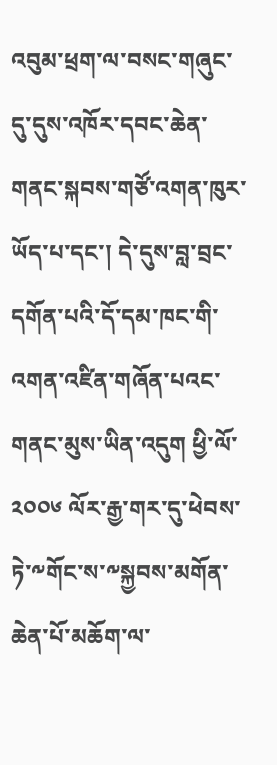འབུམ་ཕྲག་ལ་བསང་གཞུང་དུ་དུས་འཁོར་དབང་ཆེན་གནང་སྐབས་གཙོ་འགན་ཁུར་ཡོད་པ་དང་། དེ་དུས་བླ་བྲང་དགོན་པའི་དོ་དམ་ཁང་གི་འགན་འཛིན་གཞོན་པའང་གནང་མུས་ཡིན་འདུག ཕྱི་ལོ་ ༢༠༠༦ ལོར་རྒྱ་གར་དུ་ཕེབས་ཏེ་༸གོང་ས་༸སྐྱབས་མགོན་ཆེན་པོ་མཆོག་ལ་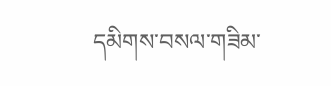དམིགས་བསལ་གཟིམ་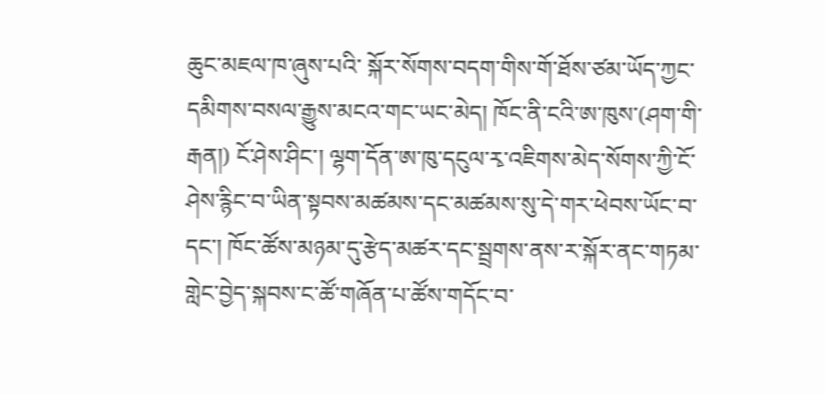ཆུང་མཇལ་ཁ་ཞུས་པའི་ སྐོར་སོགས་བདག་གིས་གོ་ཐོས་ཙམ་ཡོད་ཀྱང་དམིགས་བསལ་རྒྱུས་མངའ་གང་ཡང་མེད། ཁོང་ནི་ངའི་ཨ་ཁུས་(ཤག་གི་རྒན།) ངོ་ཤེས་ཤིང་། ལྷག་དོན་ཨ་ཁུ་དངུལ་རྭ་འཇིགས་མེད་སོགས་ཀྱི་ངོ་ཤེས་རྙིང་བ་ཡིན་སྟབས་མཚམས་དང་མཚམས་སུ་དེ་གར་ཕེབས་ཡོང་བ་དང་། ཁོང་ཚོས་མཉམ་དུ་རྩེད་མཚར་དང་སྦྲགས་ནས་ར་སྐོར་ནང་གཏམ་གླེང་བྱེད་སྐབས་ང་ཚོ་གཞོན་པ་ཚོས་གདོང་བ་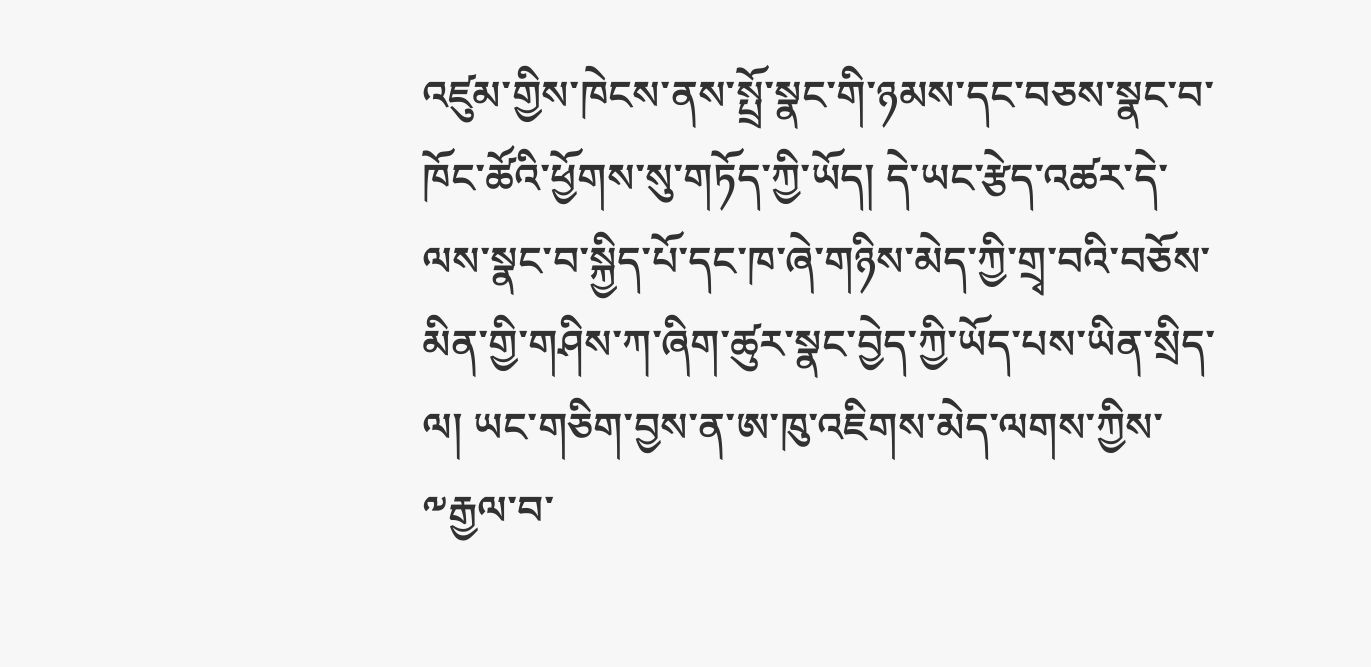འཛུམ་གྱིས་ཁེངས་ནས་སྤྲོ་སྣང་གི་ཉམས་དང་བཅས་སྣང་བ་ཁོང་ཚོའི་ཕྱོགས་སུ་གཏོད་ཀྱི་ཡོད། དེ་ཡང་རྩེད་འཚར་དེ་ལས་སྣང་བ་སྐྱིད་པོ་དང་ཁ་ཞེ་གཉིས་མེད་ཀྱི་གྲྭ་བའི་བཅོས་མིན་གྱི་གཤིས་ཀ་ཞིག་ཚུར་སྣང་བྱེད་ཀྱི་ཡོད་པས་ཡིན་སྲིད་ལ། ཡང་གཅིག་བྱས་ན་ཨ་ཁུ་འཇིགས་མེད་ལགས་ཀྱིས་༸རྒྱལ་བ་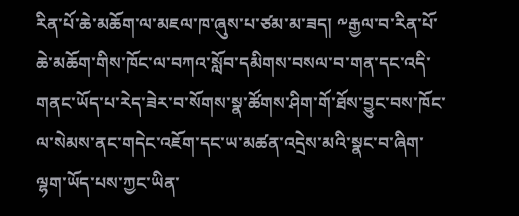རིན་པོ་ཆེ་མཆོག་ལ་མཇལ་ཁ་ཞུས་པ་ཙམ་མ་ཟད། ༸རྒྱལ་བ་རིན་པོ་ཆེ་མཆོག་གིས་ཁོང་ལ་བཀའ་སློབ་དམིགས་བསལ་བ་གན་དང་འདི་གནང་ཡོད་པ་རེད་ཟེར་བ་སོགས་སྣ་ཚོགས་ཤིག་གོ་ཐོས་བྱུང་བས་ཁོང་ལ་སེམས་ནང་གདེང་འཇོག་དང་ཡ་མཚན་འདྲེས་མའི་སྣང་བ་ཞིག་ལྷག་ཡོད་པས་ཀྱང་ཡིན་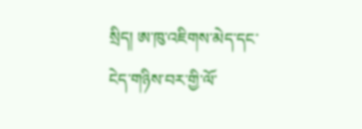སྲིད། ཨ་ཁུ་འཇིགས་མེད་དང་ངེད་གཉིས་བར་གྱི་ལོ་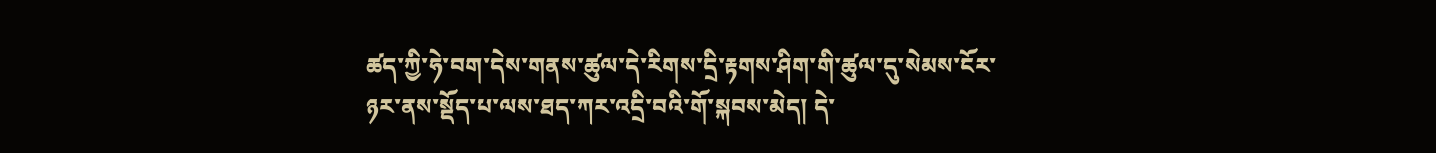ཚད་ཀྱི་ཧེ་བག་དེས་གནས་ཚུལ་དེ་རིགས་དྲི་རྟགས་ཤིག་གི་ཚུལ་དུ་སེམས་ངོར་ཉར་ནས་སྡོད་པ་ལས་ཐད་ཀར་འདྲི་བའི་གོ་སྐབས་མེད། དེ་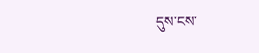དུས་ངས་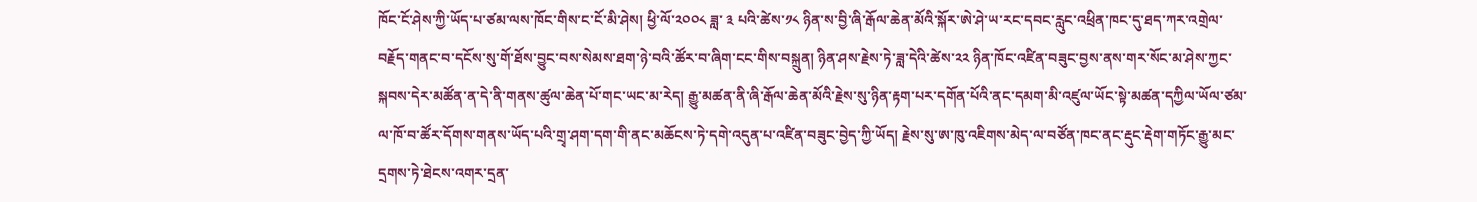ཁོང་ངོ་ཤེས་ཀྱི་ཡོད་པ་ཙམ་ལས་ཁོང་གིས་ང་ངོ་མི་ཤེས། ཕྱི་ལོ་༢༠༠༨ ཟླ་ ༣ པའི་ཚེས་༡༨ ཉིན་ས་བྱི་ཞི་རྒོལ་ཆེན་མོའི་སྐོར་ཨེ་ཤེ་ཡ་རང་དབང་རླུང་འཕྲིན་ཁང་དུ་ཐད་ཀར་འགྲེལ་བརྗོད་གནང་བ་དངོས་སུ་གོ་ཐོས་བྱུང་བས་སེམས་ཐག་ཉེ་བའི་ཚོར་བ་ཞིག་ངང་གིས་བསྐྲུན། ཉིན་ཤས་རྗེས་ཏེ་ཟླ་དེའི་ཚེས་༢༢ ཉིན་ཁོང་འཛིན་བཟུང་བྱས་ནས་གར་སོང་མ་ཤེས་ཀྱང་སྐབས་དེར་མཚོན་ན་དེ་ནི་གནས་ཚུལ་ཆེན་པོ་གང་ཡང་མ་རེད། རྒྱུ་མཚན་ནི་ཞི་རྒོལ་ཆེན་མོའི་རྗེས་སུ་ཉིན་རྟག་པར་དགོན་པོའི་ནང་དམག་མི་འཛུལ་ཡོང་སྟེ་མཚན་དཀྱིལ་ཡོལ་ཙམ་ལ་ཁོ་བ་ཚོར་དོགས་གནས་ཡོད་པའི་གྲྭ་ཤག་དག་གི་ནང་མཆོངས་ཏེ་དགེ་འདུན་པ་འཛིན་བཟུང་བྱེད་ཀྱི་ཡོད། རྗེས་སུ་ཨ་ཁུ་འཇིགས་མེད་ལ་བཙོན་ཁང་ནང་རྡུང་རྡེག་གཏོང་རྒྱུ་མང་དྲགས་ཏེ་ཐེངས་འགར་དྲན་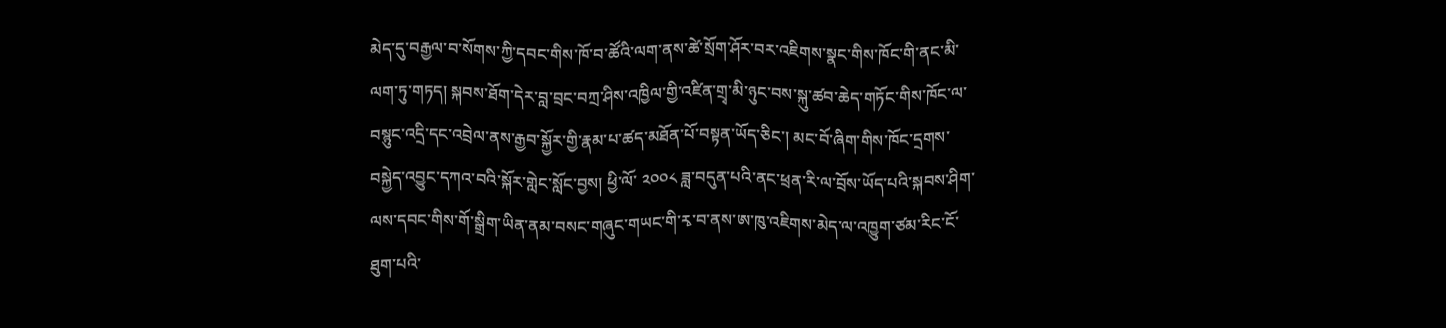མེད་དུ་བརྒྱལ་བ་སོགས་ཀྱི་དབང་གིས་ཁོ་བ་ཚོའི་ལག་ནས་ཚེ་སྲོག་ཤོར་བར་འཇིགས་སྣང་གིས་ཁོང་གི་ནང་མི་ལག་ཏུ་གཏད། སྐབས་ཐོག་དེར་བླ་བྲང་བཀྲ་ཤིས་འཁྱིལ་གྱི་འཛིན་གྲྭ་མི་ཉུང་བས་སྐུ་ཚབ་ཆེད་གཏོང་གིས་ཁོང་ལ་བསྙུང་འདྲི་དང་འབྲེལ་ནས་རྒྱབ་སྐྱོར་གྱི་རྣམ་པ་ཚད་མཐོན་པོ་བསྟན་ཡོད་ཅིང་། མང་བོ་ཞིག་གིས་ཁོང་དྲགས་བསྐྱེད་འབྱུང་དཀའ་བའི་སྐོར་གླེང་སློང་བྱས། ཕྱི་ལོ་ ༢༠༠༨ ཟླ་བདུན་པའི་ནང་ཕྲན་རི་ལ་བྲོས་ཡོད་པའི་སྐབས་ཤིག་ལས་དབང་གིས་གོ་སྒྲིག་ཡིན་ནམ་བསང་གཞུང་གཡང་གི་རྭ་བ་ནས་ཨ་ཁུ་འཇིགས་མེད་ལ་འཁྱུག་ཙམ་རིང་ངོ་ཐུག་པའི་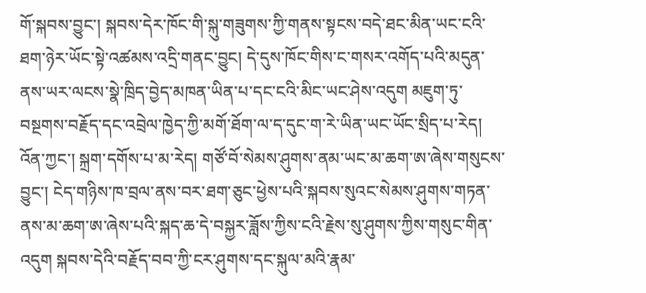གོ་སྐབས་བྱུང་། སྐབས་དེར་ཁོང་གི་སྐུ་གཟུགས་ཀྱི་གནས་སྟངས་བདེ་ཐང་མིན་ཡང་ངའི་ཐག་ཉེར་ཡོང་སྟེ་འཚམས་འདྲི་གནང་བྱུང། དེ་དུས་ཁོང་གིས་ང་གསར་འགོད་པའི་མདུན་ནས་ཡར་ལངས་སྣེ་ཁྲིད་བྱེད་མཁན་ཡིན་པ་དང་ངའི་མིང་ཡང་ཤེས་འདུག མཇུག་ཏུ་བསྔགས་བརྗོད་དང་འབྲེལ་ཁྱེད་ཀྱི་མགོ་ཐོག་ལ་ད་དུང་ག་རེ་ཡིན་ཡང་ཡོང་སྲིད་པ་རེད། འོན་ཀྱང་། སྐྲག་དགོས་པ་མ་རེད། གཙོ་བོ་སེམས་ཤུགས་ནམ་ཡང་མ་ཆག་ཨ་ཞེས་གསུངས་བྱུང་། ངེད་གཉིས་ཁ་བྲལ་ནས་བར་ཐག་ཅུང་ཕྱེས་པའི་སྐབས་སུའང་སེམས་ཤུགས་གཏན་ནས་མ་ཆག་ཨ་ཞེས་པའི་སྐད་ཆ་དེ་བསྐྱར་ཟློས་ཀྱིས་ངའི་རྗེས་སུ་ཤུགས་ཀྱིས་གསུང་གིན་འདུག སྐབས་དེའི་བརྗོད་བབ་ཀྱི་ངར་ཤུགས་དང་སྐུལ་མའི་རྣམ་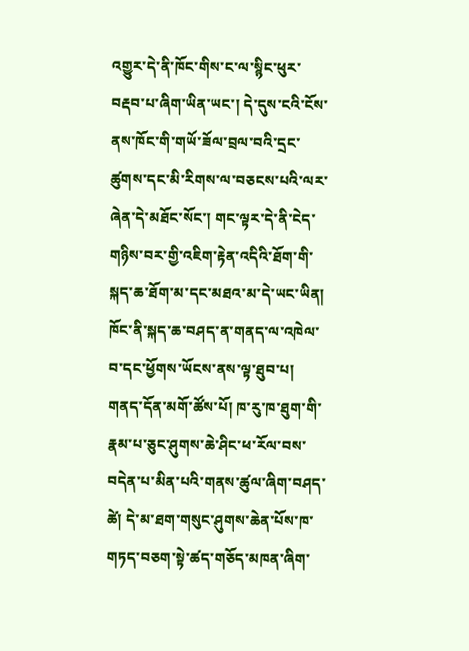འགྱུར་དེ་ནི་ཁོང་གིས་ང་ལ་སྙིང་ཕུར་བརྡབ་པ་ཞིག་ཡིན་ཡང་། དེ་དུས་ངའི་ངོས་ནས་ཁོང་གི་གཡོ་ཟོལ་བྲལ་བའི་དྲང་ཚུགས་དང་མི་རིགས་ལ་བཅངས་པའི་ལར་ཞེན་དེ་མཐོང་སོང་། གང་ལྟར་དེ་ནི་ངེད་གཉིས་བར་གྱི་འཇིག་རྟེན་འདིའི་ཐོག་གི་སྐད་ཆ་ཐོག་མ་དང་མཐའ་མ་དེ་ཡང་ཡིན། ཁོང་ནི་སྐད་ཆ་བཤད་ན་གནད་ལ་འཁེལ་བ་དང་ཕྱོགས་ཡོངས་ནས་ལྟ་ཐུབ་པ། གནད་དོན་མགོ་ཚོས་པོ། ཁ་རུ་ཁ་ཐུག་གི་རྣམ་པ་ཅུང་ཤུགས་ཆེ་ཤིང་ཕ་རོལ་བས་བདེན་པ་མིན་པའི་གནས་ཚུལ་ཞིག་བཤད་ཚེ། དེ་མ་ཐག་གསུང་ཤུགས་ཆེན་པོས་ཁ་གཏད་བཅག་སྟེ་ཚད་གཅོད་མཁན་ཞིག་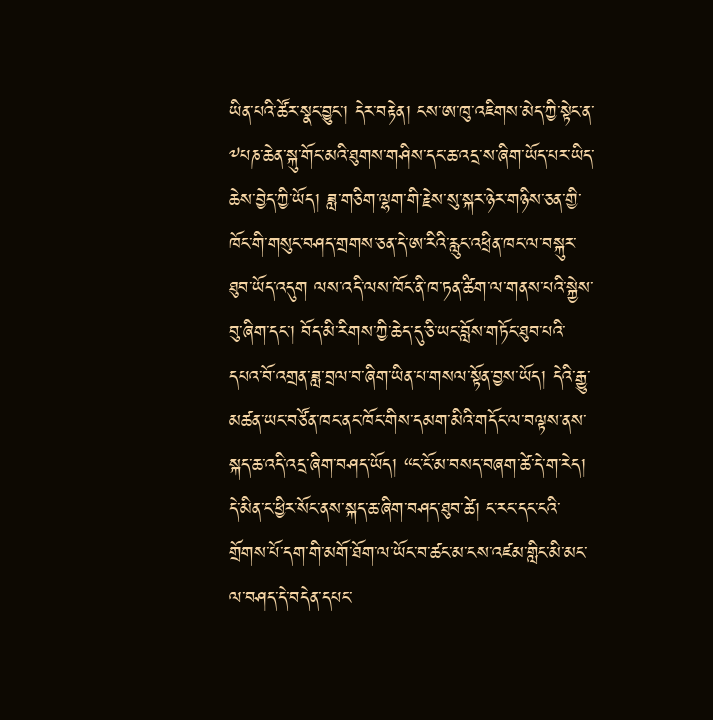ཡིན་པའི་ཚོར་སྣང་བྱུང་། དེར་བརྟེན། ངས་ཨ་ཁུ་འཇིགས་མེད་ཀྱི་སྟེང་ན་༸པཎ་ཆེན་སྐུ་གོང་མའི་ཐུགས་གཤིས་དང་ཆ་འདྲ་ས་ཞིག་ཡོད་པར་ཡིད་ཆེས་བྱེད་ཀྱི་ཡོད། ཟླ་གཅིག་ལྷག་གི་རྗེས་སུ་སྐར་ཉེར་གཉིས་ཅན་གྱི་ཁོང་གི་གསུང་བཤད་གྲགས་ཅན་དེ་ཨ་རིའི་རླུང་འཕྲིན་ཁང་ལ་བསྐུར་ཐུབ་ཡོད་འདུག ལས་འདི་ལས་ཁོང་ནི་ཁ་ཏན་ཚིག་ལ་གནས་པའི་སྐྱེས་བུ་ཞིག་དང་། བོད་མི་རིགས་ཀྱི་ཆེད་དུ་ཅི་ཡང་བློས་གཏོང་ཐུབ་པའི་དཔའ་བོ་འགྲན་ཟླ་བྲལ་བ་ཞིག་ཡིན་པ་གསལ་སྟོན་བྱས་ཡོད། དེའི་རྒྱུ་མཚན་ཡང་བཙོན་ཁང་ནང་ཁོང་གིས་དམག་མིའི་གདོང་ལ་བལྟས་ནས་སྐད་ཆ་འདི་འདྲ་ཞིག་བཤད་ཡོད། “ང་ངོ་མ་བསད་བཞག་ཚེ་དེ་ག་རེད། དེ་མིན་ང་ཕྱིར་སོང་ནས་སྐད་ཆ་ཞིག་བཤད་ཐུབ་ཚེ། ང་རང་དང་ངའི་གྲོགས་པོ་དག་གི་མགོ་ཐོག་ལ་ཡོང་བ་ཚང་མ་ངས་འཛམ་གླིང་མི་མང་ལ་བཤད་དེ་བདེན་དཔང་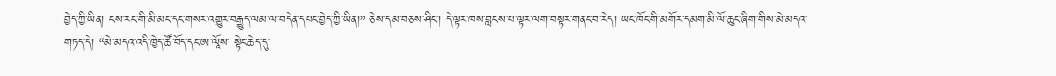བྱེད་ཀྱི་ཡིན། ངས་རང་གི་མི་མང་དང་གསར་འགྱུར་བརྒྱུད་ལམ་ལ་བདེན་དཔང་བྱེད་ཀྱི་ཡིན།” ཅེས་དམ་བཅས་ཤིང་། དེ་ལྟར་ཁས་བླངས་པ་ལྟར་ལག་བསྟར་གནང་བ་རེད། ཡང་ཁོང་གི་མགོར་དམག་མི་ལོ་ཆུང་ཞིག་གིས་མེ་མདའ་གཏད་དེ། “མེ་མདའ་འདི་ཁྱེད་ཚོ་བོད་དང་ཨ་ལཱོས་ སྟེང་ཆེད་དུ་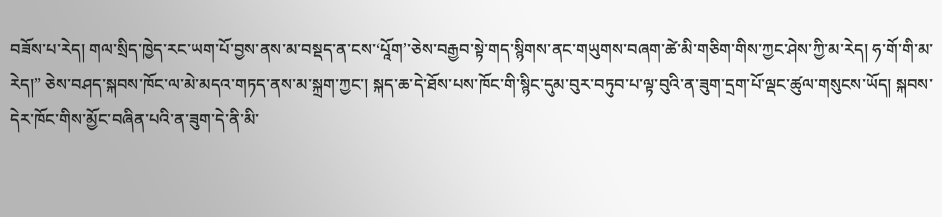བཟོས་པ་རེད། གལ་སྲིད་ཁྱེད་རང་ཡག་པོ་བྱས་ནས་མ་བསྡད་ན་ངས་‘པཱོག’་ཅེས་བརྒྱབ་སྟེ་གད་སྙིགས་ནང་གཡུགས་བཞག་ཚེ་མི་གཅིག་གིས་ཀྱང་ཤེས་ཀྱི་མ་རེད། ཧ་གོ་གི་མ་རེད།” ཅེས་བཤད་སྐབས་ཁོང་ལ་མེ་མདའ་གཏད་ནས་མ་སྐྲག་ཀྱང་། སྐད་ཆ་དེ་ཐོས་པས་ཁོང་གི་སྙིང་དུམ་བུར་བཏུབ་པ་ལྟ་བུའི་ན་ཟུག་དྲག་པོ་ལྡང་ཚུལ་གསུངས་ཡོད། སྐབས་དེར་ཁོང་གིས་མྱོང་བཞིན་པའི་ན་ཟུག་དེ་ནི་མི་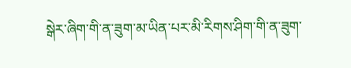སྒེར་ཞིག་གི་ན་ཟུག་མ་ཡིན་པར་མི་རིགས་ཤིག་གི་ན་ཟུག་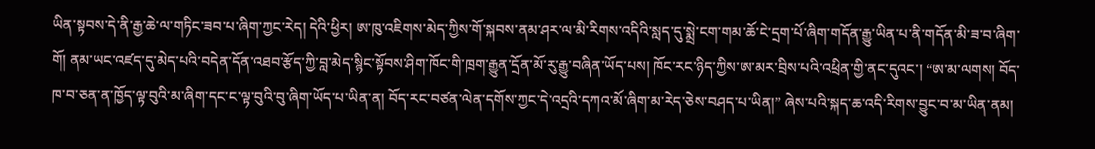ཡིན་སྟབས་དེ་ནི་རྒྱ་ཆེ་ལ་གཏིང་ཟབ་པ་ཞིག་ཀྱང་རེད། དེའི་ཕྱིར། ཨ་ཁུ་འཇིགས་མེད་ཀྱིས་གོ་སྐབས་ནམ་ཤར་ལ་མི་རིགས་འདིའི་སླད་དུ་སྨྲེ་ངག་གམ་ཆོ་ངེ་དྲག་པོ་ཞིག་གདོན་རྒྱུ་ཡིན་པ་ནི་གདོན་མི་ཟ་བ་ཞིག་གོ། ནམ་ཡང་འཛད་དུ་མེད་པའི་བདེན་དོན་འཐབ་རྩོད་ཀྱི་བླ་མེད་སྙིང་སྟོབས་ཤིག་ཁོང་གི་ཁྲག་རྒྱུན་དྲོན་མོ་རུ་རྒྱུ་བཞིན་ཡོད་པས། ཁོང་རང་ཉིད་ཀྱིས་ཨ་མར་བྲིས་པའི་འཕྲིན་གྱི་ནང་དུའང་། “ཨ་མ་ལགས། བོད་ཁ་བ་ཅན་ན་ཁྱོད་ལྟ་བུའི་མ་ཞིག་དང་ང་ལྟ་བུའི་བུ་ཞིག་ཡོད་པ་ཡིན་ན། བོད་རང་བཙན་ལེན་དགོས་ཀྱང་དེ་འདྲའི་དཀའ་མོ་ཞིག་མ་རེད་ཅེས་བཤད་པ་ཡིན།” ཞེས་པའི་སྐད་ཆ་འདི་རིགས་བྱུང་བ་མ་ཡིན་ནམ།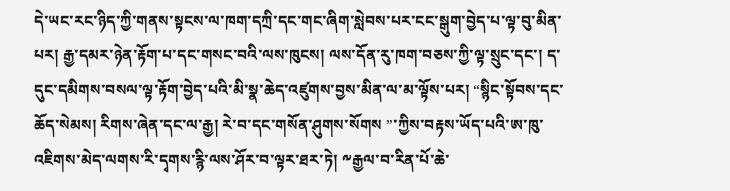དེ་ཡང་རང་ཉིད་ཀྱི་གནས་སྟངས་ལ་ཁག་དཀྲི་དང་གང་ཞིག་སླེབས་པར་ངང་སྒུག་བྱེད་པ་ལྟ་བུ་མིན་པར། རྒྱ་དམར་ཉེན་རྟོག་པ་དང་གསང་བའི་ལས་ཁུངས། ལས་དོན་རུ་ཁག་བཅས་ཀྱི་ལྟ་སྲུང་དང་། ད་དུང་དམིགས་བསལ་ལྟ་རྟོག་བྱེད་པའི་མི་སྣ་ཆེད་འཛུགས་བྱས་མིན་ལ་མ་ལྟོས་པར། “སྙིང་སྟོབས་དང་ཆོད་སེམས། རིགས་ཞེན་དང་ལ་རྒྱ། རེ་བ་དང་གསོན་ཤུགས་སོགས ”་ཀྱིས་བརྟས་ཡོད་པའི་ཨ་ཁུ་འཇིགས་མེད་ལགས་རི་དྭགས་རྙི་ལས་ཤོར་བ་ལྟར་ཐར་ཏེ། ༸རྒྱལ་བ་རིན་པོ་ཆེ་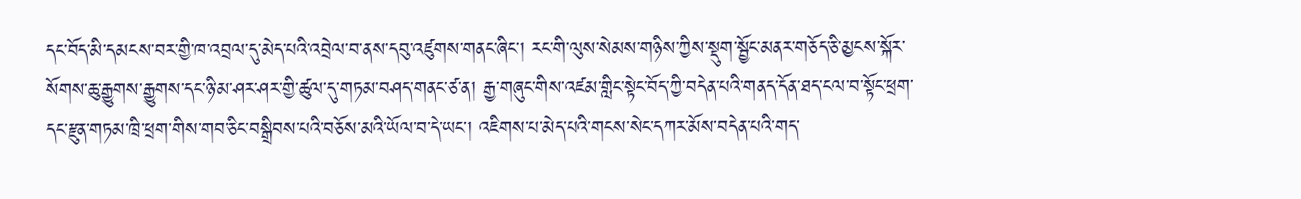དང་བོད་མི་དམངས་བར་གྱི་ཁ་འབྲལ་དུ་མེད་པའི་འབྲེལ་བ་ནས་དབུ་འཛུགས་གནང་ཞིང་། རང་གི་ལུས་སེམས་གཉིས་ཀྱིས་སྡུག་སྦྱོང་མནར་གཅོད་ཅི་མྱངས་སྐོར་སོགས་ཆུ་རྒྱུགས་རྒྱུགས་དང་ཉི་མ་ཤར་ཤར་གྱི་ཚུལ་དུ་གཏམ་བཤད་གནང་ཙ་ན། རྒྱ་གཞུང་གིས་འཛམ་གླིང་སྟེང་བོད་ཀྱི་བདེན་པའི་གནད་དོན་ཐད་ངལ་བ་སྟོང་ཕྲག་དང་རྫུན་གཏམ་ཁྲི་ཕྲག་གིས་གབ་ཅིང་བསྒྲིབས་པའི་བཅོས་མའི་ཡོལ་བ་དེ་ཡང་། འཇིགས་པ་མེད་པའི་གངས་སེང་དཀར་མོས་བདེན་པའི་གད་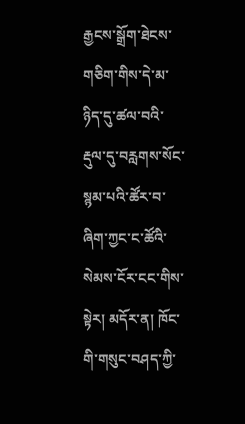རྒྱངས་སྒྲོག་ཐེངས་གཅིག་གིས་དེ་མ་ཉིད་དུ་ཚལ་བའི་རྡུལ་དུ་བརླགས་སོང་སྙམ་པའི་ཚོར་བ་ཞིག་ཀྱང་ང་ཚོའི་སེམས་ངོར་ངང་གིས་སྟེར། མདོར་ན། ཁོང་གི་གསུང་བཤད་ཀྱི་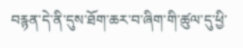བརྙན་དེ་ནི་དུས་ཐོག་ཆར་བ་ཞིག་གི་ཚུལ་དུ་ཕྱི་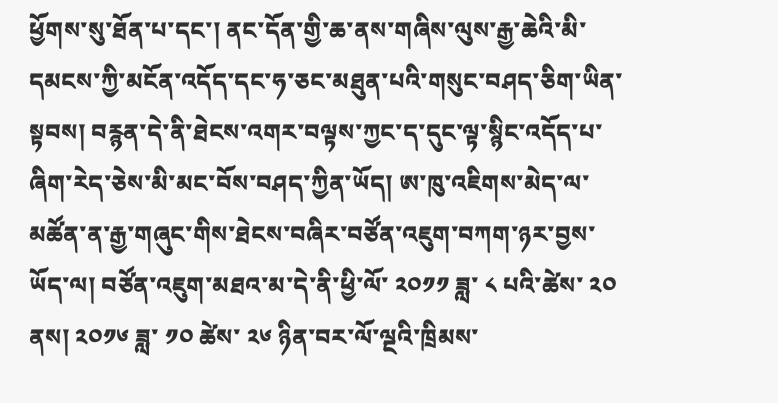ཕྱོགས་སུ་ཐོན་པ་དང་། ནང་དོན་གྱི་ཆ་ནས་གཞིས་ལུས་རྒྱ་ཆེའི་མི་དམངས་ཀྱི་མངོན་འདོད་དང་ཧ་ཅང་མཐུན་པའི་གསུང་བཤད་ཅིག་ཡིན་སྟབས། བརྙན་དེ་ནི་ཐེངས་འགར་བལྟས་ཀྱང་ད་དུང་ལྟ་སྙིང་འདོད་པ་ཞིག་རེད་ཅེས་མི་མང་བོས་བཤད་ཀྱིན་ཡོད། ཨ་ཁུ་འཇིགས་མེད་ལ་མཚོན་ན་རྒྱ་གཞུང་གིས་ཐེངས་བཞིར་བཙོན་འཇུག་བཀག་ཉར་བྱས་ཡོད་ལ། བཙོན་འཇུག་མཐའ་མ་དེ་ནི་ཕྱི་ལོ་ ༢༠༡༡ ཟླ་ ༨ པའི་ཚེས་ ༢༠ ནས། ༢༠༡༦ ཟླ་ ༡༠ ཚེས་ ༢༦ ཉིན་བར་ལོ་ལྔའི་ཁྲིམས་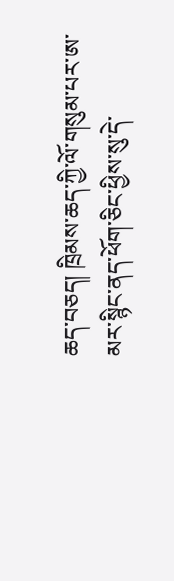ཆད་བཅད། ཁྲིམས་ཆད་ཀྱི་ལོ་གསུམ་པར་ཨ་མར་སྙིང་ནད་ཕོག་ཅིང་ཕྱིས་སུ་དེ་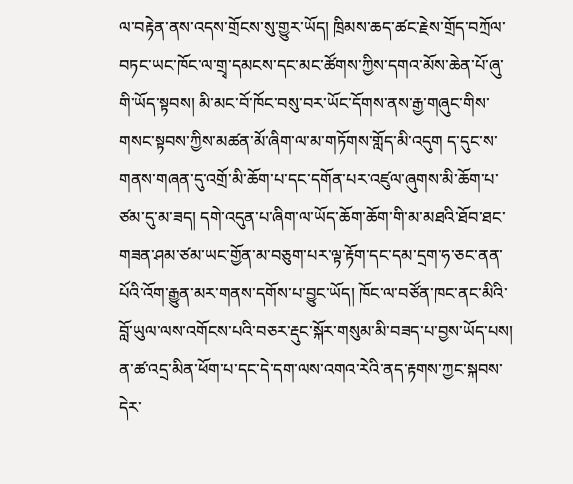ལ་བརྟེན་ནས་འདས་གྲོངས་སུ་གྱུར་ཡོད། ཁྲིམས་ཆད་ཚང་རྗེས་གྲོད་བཀྲོལ་བཏང་ཡང་ཁོང་ལ་གྲྭ་དམངས་དང་མང་ཚོགས་ཀྱིས་དགའ་མོས་ཆེན་པོ་ཞུ་གི་ཡོད་སྟབས། མི་མང་བོ་ཁོང་བསུ་བར་ཡོང་དོགས་ནས་རྒྱ་གཞུང་གིས་གསང་སྟབས་ཀྱིས་མཚན་མོ་ཞིག་ལ་མ་གཏོགས་གློད་མི་འདུག ད་དུང་ས་གནས་གཞན་དུ་འགྲོ་མི་ཆོག་པ་དང་དགོན་པར་འཛུལ་ཞུགས་མི་ཆོག་པ་ཙམ་དུ་མ་ཟད། དགེ་འདུན་པ་ཞིག་ལ་ཡོད་ཆོག་ཆོག་གི་མ་མཐའི་ཐོབ་ཐང་གཟན་ཤམ་ཙམ་ཡང་གྱོན་མ་བཅུག་པར་ལྟ་རྟོག་དང་དམ་དྲག་ཧ་ཅང་ནན་པོའི་འོག་རྒྱུན་མར་གནས་དགོས་པ་བྱུང་ཡོད། ཁོང་ལ་བཙོན་ཁང་ནང་མིའི་བློ་ཡུལ་ལས་འགོངས་པའི་བཅར་རྡུང་སྐོར་གསུམ་མི་བཟད་པ་བྱས་ཡོད་པས། ན་ཚ་འདྲ་མིན་ཕོག་པ་དང་དེ་དག་ལས་འགའ་རེའི་ནད་རྟགས་ཀྱང་སྐབས་དེར་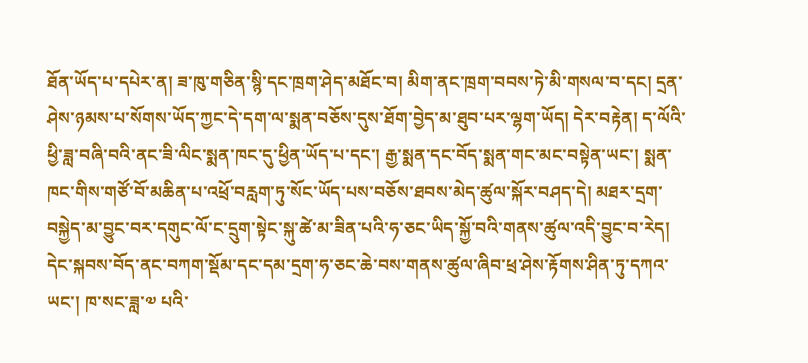ཐོན་ཡོད་པ་དཔེར་ན། ཟ་ཁུ་གཅིན་སྙི་དང་ཁྲག་ཤེད་མཐོང་བ། མིག་ནང་ཁྲག་བབས་ཏེ་མི་གསལ་བ་དང། དྲན་ཤེས་ཉམས་པ་སོགས་ཡོད་ཀྱང་དེ་དག་ལ་སྨན་བཅོས་དུས་ཐོག་བྱེད་མ་ཐུབ་པར་ལྷག་ཡོད། དེར་བརྟེན། ད་ལོའི་ཕྱི་ཟླ་བཞི་བའི་ནང་ཟི་ལིང་སྨན་ཁང་དུ་ཕྱིན་ཡོད་པ་དང་། རྒྱ་སྨན་དང་བོད་སྨན་གང་མང་བསྟེན་ཡང་། སྨན་ཁང་གིས་གཙོ་བོ་མཆིན་པ་འཕྲོ་བརླག་ཏུ་སོང་ཡོད་པས་བཅོས་ཐབས་མེད་ཚུལ་སྐོར་བཤད་དེ། མཐར་དྲག་བསྐྱེད་མ་བྱུང་བར་དགུང་ལོ་ང་དྲུག་སྟེང་སྐུ་ཚེ་མ་ཟིན་པའི་ཧ་ཅང་ཡིད་སྐྱོ་བའི་གནས་ཚུལ་འདི་བྱུང་བ་རེད། དེང་སྐབས་བོད་ནང་བཀག་སྡོམ་དང་དམ་དྲག་ཧ་ཅང་ཆེ་བས་གནས་ཚུལ་ཞིབ་ཕྲ་ཤེས་རྟོགས་ཤིན་ཏུ་དཀའ་ཡང་། ཁ་སང་ཟླ་༧ པའི་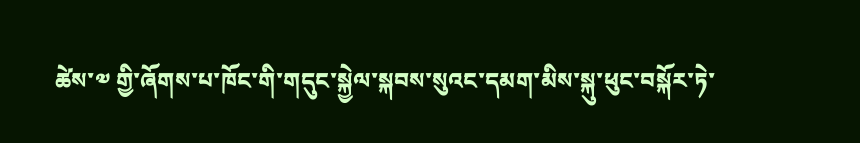ཚེས་༧ གྱི་ཞོགས་པ་ཁོང་གི་གདུང་སྐྱེལ་སྐབས་སུའང་དམག་མིས་སྐུ་ཕུང་བསྐོར་ཏེ་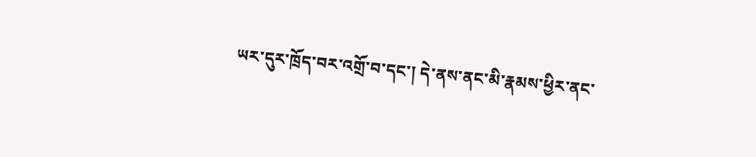ཡར་དུར་ཁྲོད་བར་འགྲོ་བ་དང་། དེ་ནས་ནང་མི་རྣམས་ཕྱིར་ནང་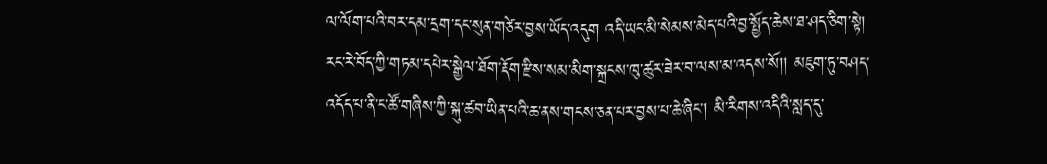ལ་ལོག་པའི་བར་དམ་དྲག་དང་སུན་གཙེར་བྱས་ཡོད་འདུག འདི་ཡང་མི་སེམས་མེད་པའི་བྱ་སྤྱོད་ཆེས་ཐ་ཤད་ཅིག་སྟེ། རང་རེ་བོད་ཀྱི་གཏམ་དཔེར་སྒྱེལ་ཐོག་རྡོག་རྫིས་སམ་མིག་སྐྲངས་ཁུ་ཚུར་ཟེར་བ་ལས་མ་འདས་སོ།། མཇུག་ཏུ་བཤད་འདོད་པ་ནི་ང་ཚོ་གཞིས་ཀྱི་སྐུ་ཚབ་ཡིན་པའི་ཆ་ནས་གངས་ཅན་པར་བྱས་པ་ཆེ་ཞིང་། མི་རིགས་འདིའི་སླད་དུ་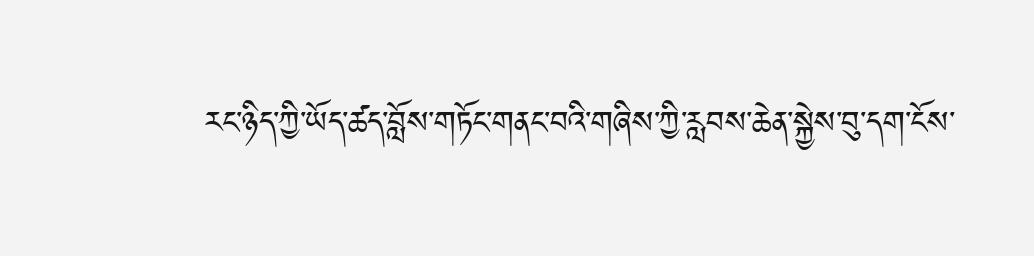རང་ཉིད་ཀྱི་ཡོད་ཚད་བློས་གཏོང་གནང་བའི་གཞིས་ཀྱི་རླབས་ཆེན་སྐྱེས་བུ་དག་ངོས་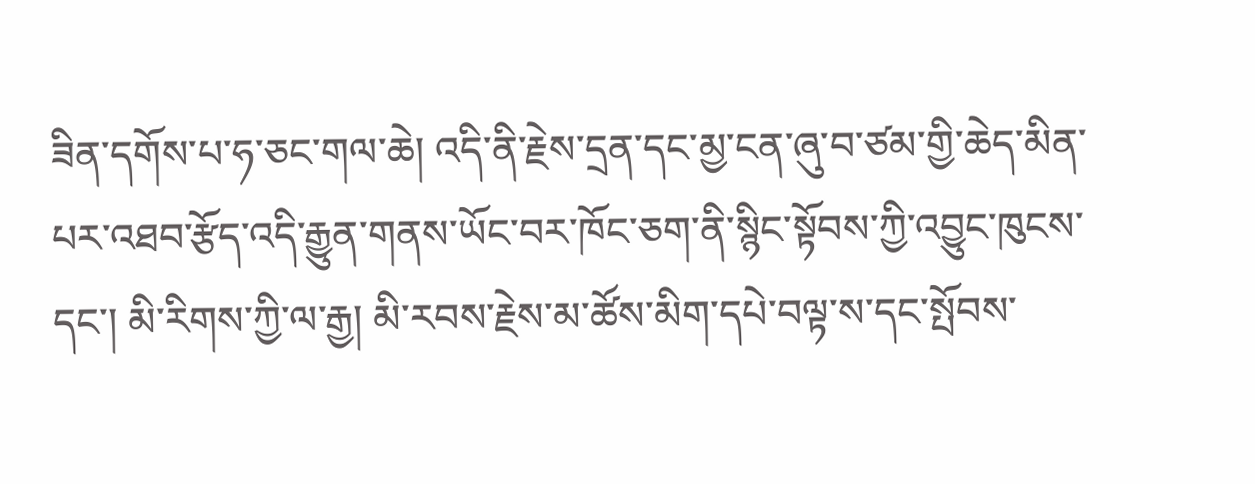ཟིན་དགོས་པ་ཧ་ཅང་གལ་ཆེ། འདི་ནི་རྗེས་དྲན་དང་མྱ་ངན་ཞུ་བ་ཙམ་གྱི་ཆེད་མིན་པར་འཐབ་རྩོད་འདི་རྒྱུན་གནས་ཡོང་བར་ཁོང་ཅག་ནི་སྙིང་སྟོབས་ཀྱི་འབྱུང་ཁུངས་དང་། མི་རིགས་ཀྱི་ལ་རྒྱ། མི་རབས་རྗེས་མ་ཚོས་མིག་དཔེ་བལྟ་ས་དང་སྤོབས་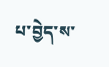པ་བྱེད་ས་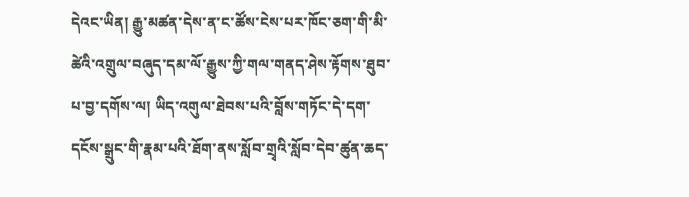དེའང་ཡིན། རྒྱུ་མཚན་དེས་ན་ང་ཚོས་ངེས་པར་ཁོང་ཅག་གི་མི་ཚེའི་འགྲུལ་བཞུད་དམ་ལོ་རྒྱུས་ཀྱི་གལ་གནད་ཤེས་རྟོགས་ཐུབ་པ་བྱ་དགོས་ལ། ཡིད་འགུལ་ཐེབས་པའི་བློས་གཏོང་དེ་དག་དངོས་སྒྲུང་གི་རྣམ་པའི་ཐོག་ནས་སློབ་གྲྭའི་སློབ་དེབ་ཚུན་ཆད་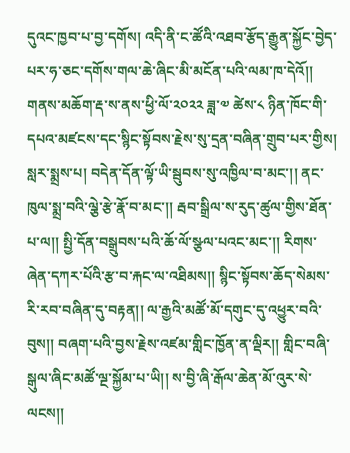དུའང་ཁྱབ་པ་བྱ་དགོས། འདི་ནི་ང་ཚོའི་འཐབ་རྩོད་རྒྱུན་སྐྱོང་བྱེད་པར་ཧ་ཅང་དགོས་གལ་ཆེ་ཞིང་མི་མངོན་པའི་ལམ་ཁ་དེའོ།། གནས་མཆོག་རྡ་ས་ནས་ཕྱི་ལོ་༢༠༢༢ ཟླ་༧ ཚེས་༨ ཉིན་ཁོང་གི་དཔའ་མཛངས་དང་སྙིང་སྟོབས་རྗེས་སུ་དྲན་བཞིན་གྲུབ་པར་གྱིས། སླར་སྨྲས་པ། བདེན་དོན་ལྟོ་ཡི་སྦུབས་སུ་འཁྱིལ་བ་མང་།། ནང་ཁུལ་སྨྲ་བའི་ལྕེ་རྩེ་རྣོ་བ་མང་།། རྦབ་སྒྲིལ་ས་རུད་ཚུལ་གྱིས་ཐོན་པ་ལ།། སྤྱི་དོན་བསྒྲུབས་པའི་ཆོ་ལོ་སྩལ་པའང་མང་།། རིགས་ཞེན་དཀར་པོའི་རྩ་བ་རྐང་ལ་འཐིམས།། སྙིང་སྟོབས་ཆོད་སེམས་རི་རབ་བཞིན་དུ་བརྟན།། ལ་རྒྱའི་མཚོ་མོ་དགུང་དུ་འཕྱུར་བའི་བུས།། བཞག་པའི་བྱས་རྗེས་འཛམ་གླིང་ཁྱོན་ན་ལྡིར།། གླིང་བཞི་སྒུལ་ཞིང་མཚོ་ལྔ་སྐྱོམ་པ་ཡི།། ས་བྱི་ཞི་རྒོལ་ཆེན་མོ་འུར་སེ་ལངས།།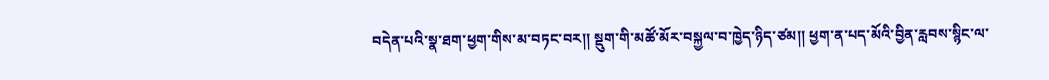བདེན་པའི་སྣ་ཐག་ཕྱག་གིས་མ་བཏང་བར།། སྡུག་གི་མཚོ་མོར་བསྐྱལ་བ་ཁྱེད་ཉིད་ཙམ།། ཕྱག་ན་པད་མོའི་བྱིན་རླབས་སྙིང་ལ་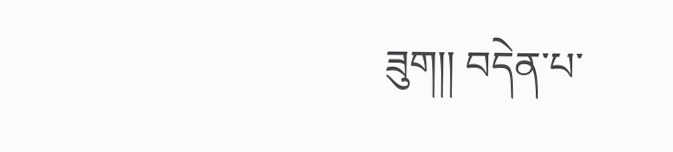ཟུག།། བདེན་པ་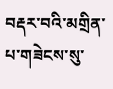བརྡར་བའི་མགྲིན་པ་གཟེངས་སུ་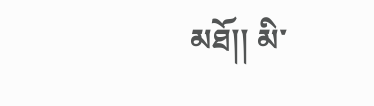མཐོ།། མི་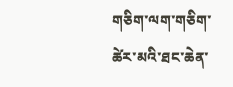གཅིག་ལག་གཅིག་ཚེར་མའི་ཐང་ཆེན་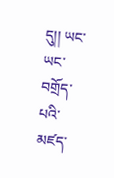དུ།། ཡང་ཡང་བགྲོད་པའི་མཛད་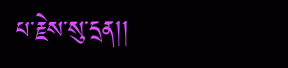པ་རྗེས་སུ་དྲན།།